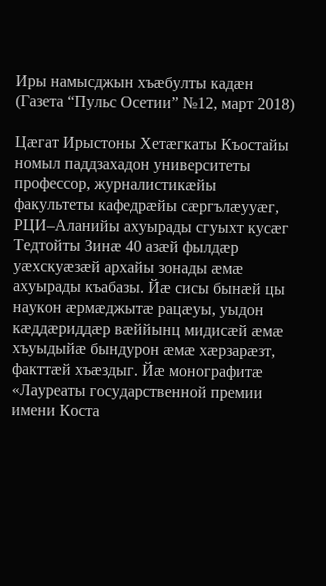Иры намысджын хъæбулты кадæн (Газета “Пульс Осетии” №12, март 2018)

Цæгат Ирыстоны Хетæгкаты Къостайы номыл паддзахадон университеты профессор, журналистикæйы факультеты кафедрæйы сæргълæууæг, РЦИ–Аланийы ахуырады сгуыхт кусæг Тедтойты Зинæ 40 азæй фылдæр уæхскуæзæй архайы зонады æмæ ахуырады къабазы. Йæ сисы бынæй цы наукон æрмæджытæ рацæуы, уыдон кæддæриддæр вæййынц мидисæй æмæ хъуыдыйæ бындурон æмæ хæрзарæзт, факттæй хъæздыг. Йæ монографитæ «Лауреаты государственной премии имени Коста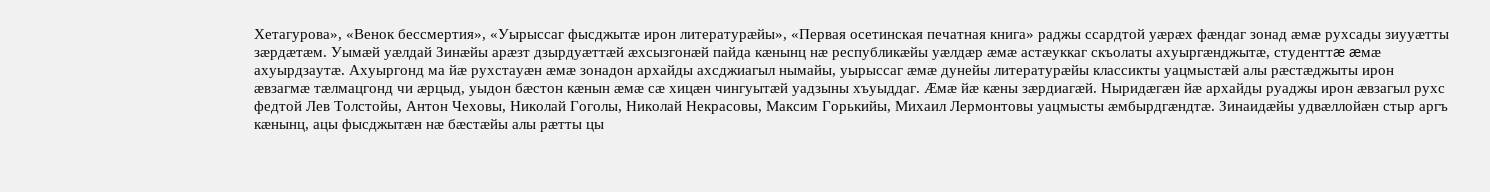Хетагурова», «Венок бессмертия», «Уырыссаг фысджытæ ирон литературæйы», «Первая осетинская печатная книга» раджы ссардтой уæрæх фæндаг зонад æмæ рухсады зиууæтты зæрдæтæм. Уымæй уæлдай Зинæйы арæзт дзырдуæттæй æхсызгонæй пайда кæнынц нæ республикæйы уæлдæр æмæ астæуккаг скъолаты ахуыргæнджытæ, студенттæ æмæ ахуырдзаутæ. Ахуыргонд ма йæ рухстауæн æмæ зонадон архайды ахсджиагыл нымайы, уырыссаг æмæ дунейы литературæйы классикты уацмыстæй алы рæстæджыты ирон æвзагмæ тæлмацгонд чи æрцыд, уыдон бæстон кæнын æмæ сæ хицæн чингуытæй уадзыны хъуыддаг. Æмæ йæ кæны зæрдиагæй. Ныридæгæн йæ архайды руаджы ирон æвзагыл рухс федтой Лев Толстойы, Антон Чеховы, Николай Гоголы, Николай Некрасовы, Максим Горькийы, Михаил Лермонтовы уацмысты æмбырдгæндтæ. Зинаидæйы удвæллойæн стыр аргъ кæнынц, ацы фысджытæн нæ бæстæйы алы рæтты цы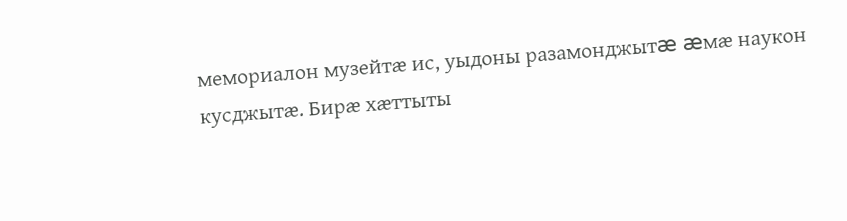мемориалон музейтæ ис, уыдоны разамонджытæ æмæ наукон кусджытæ. Бирæ хæттыты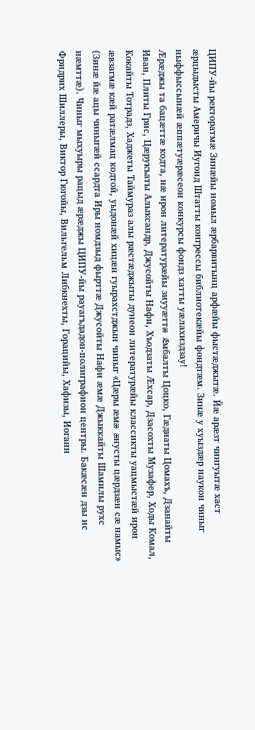ЦИПУ-йы ректоратмæ Зинæйы номыл æрбарвитынц арфæйы фыстæджытæ. Йæ арæзт чингуытæ хаст æрцыдысты Америчы Иугонд Штатты конгрессы библиотекæйы фондтæм. Зинæ у хуыздæр наукон чиныг ныффыссынæй æппæтуæрæсеон конкурсы фондз хатты уæлахиздзау!
Æрæджы та бацæттæ кодта, нæ ирон литературæйы зиууæттæ Æмбалты Цоцко, Гæдиаты Цомахъ, Дзанайты Иван, Плиты Грис, Цæрукъаты Алыксандр, Джусойты Нафи, Хъодзаты Æхсар, Дзасохты Музафер, Ходы Комал, Кокайты Тотрадз, Хаджеты Таймураз алы рæстæджыты дунеон литературæйы классикты уацмыстæй ирон æвзагмæ кæй ратæлмац кодтой, уыдонæй хицæн гуырахстджын чиныг «Цæры æмæ æнусты цæрдзæн сæ намыс» (Зинæ йæ ацы чиныгæй ссардта Иры номдзыд фырттæ Джусойты Нафи æмæ Джыккайты Шамилы рухс нæмттæ). Чиныг мыхуыры рацыд æрæджы ЦИПУ-йы рауагъдадон-полиграфион центры. Бакæсæн дзы ис Фридрих Шиллеры, Виктор Гюгойы, Вильгельм Либкнехты, Горацийы, Хафизы, Иоганн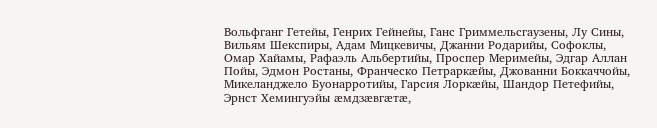Вольфганг Гетейы, Генрих Гейнейы, Ганс Гриммельсгаузены, Лу Сины, Вильям Шекспиры, Адам Мицкевичы, Джанни Родарийы, Софоклы, Омар Хайамы, Рафаэль Альбертийы, Проспер Меримейы, Эдгар Аллан Пойы, Эдмон Ростаны, Франческо Петраркæйы, Джованни Боккаччойы, Микеланджело Буонарротийы, Гарсия Лоркæйы, Шандор Петефийы, Эрнст Хемингуэйы æмдзæвгæтæ,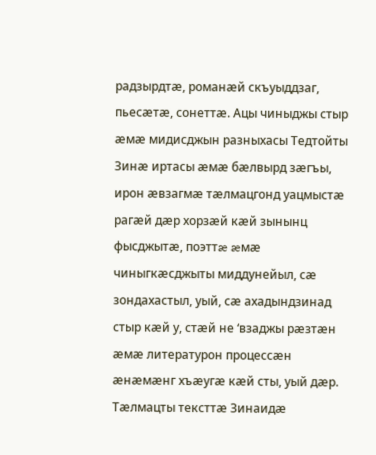радзырдтæ, романæй скъуыддзаг, пьесæтæ, сонеттæ. Ацы чиныджы стыр æмæ мидисджын разныхасы Тедтойты Зинæ иртасы æмæ бæлвырд зæгъы, ирон æвзагмæ тæлмацгонд уацмыстæ рагæй дæр хорзæй кæй зынынц фысджытæ, поэттæ æмæ чиныгкæсджыты миддунейыл, сæ зондахастыл, уый, сæ ахадындзинад стыр кæй у, стæй не ‘взаджы рæзтæн æмæ литературон процессæн æнæмæнг хъæугæ кæй сты, уый дæр. Тæлмацты тексттæ Зинаидæ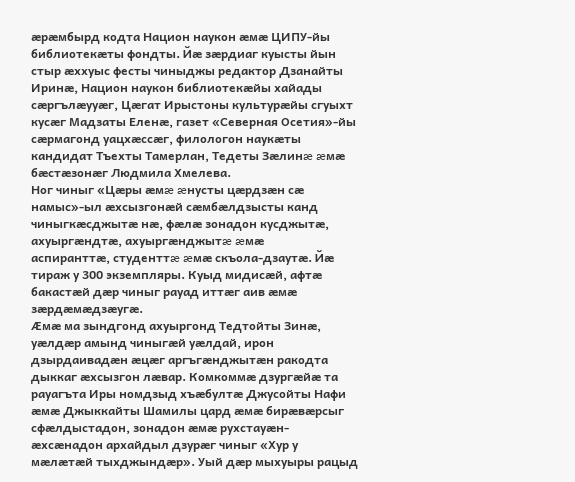æрæмбырд кодта Национ наукон æмæ ЦИПУ-йы библиотекæты фондты. Йæ зæрдиаг куысты йын стыр æххуыс фесты чиныджы редактор Дзанайты Иринæ, Национ наукон библиотекæйы хайады сæргълæууæг, Цæгат Ирыстоны культурæйы сгуыхт кусæг Мадзаты Еленæ, газет «Северная Осетия»-йы сæрмагонд уацхæссæг, филологон наукæты кандидат Тъехты Тамерлан, Тедеты Зæлинæ æмæ бæстæзонæг Людмила Хмелева.
Ног чиныг «Цæры æмæ æнусты цæрдзæн сæ намыс»-ыл æхсызгонæй сæмбæлдзысты канд чиныгкæсджытæ нæ, фæлæ зонадон кусджытæ, ахуыргæндтæ, ахуыргæнджытæ æмæ
аспиранттæ, студенттæ æмæ скъола-дзаутæ. Йæ тираж у 300 экземпляры. Куыд мидисæй, афтæ бакастæй дæр чиныг рауад иттæг аив æмæ зæрдæмæдзæугæ.
Æмæ ма зындгонд ахуыргонд Тедтойты Зинæ, уæлдæр амынд чиныгæй уæлдай, ирон дзырдаивадæн æцæг аргъгæнджытæн ракодта дыккаг æхсызгон лæвар. Комкоммæ дзургæйæ та рауагъта Иры номдзыд хъæбултæ Джусойты Нафи æмæ Джыккайты Шамилы цард æмæ бирæвæрсыг сфæлдыстадон, зонадон æмæ рухстауæн-æхсæнадон архайдыл дзурæг чиныг «Хур у мæлæтæй тыхджындæр». Уый дæр мыхуыры рацыд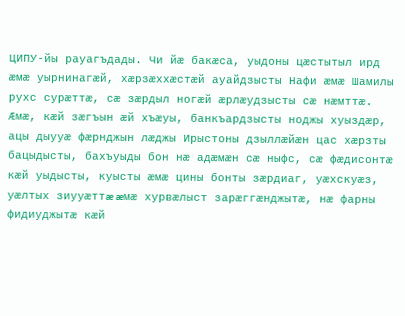ЦИПУ-йы рауагъдады. Чи йæ бакæса, уыдоны цæстытыл ирд æмæ уырнинагæй, хæрзæххæстæй ауайдзысты Нафи æмæ Шамилы рухс сурæттæ, сæ зæрдыл ногæй æрлæудзысты сæ нæмттæ. Æмæ, кæй зæгъын æй хъæуы, банкъардзысты ноджы хуыздæр, ацы дыууæ фæрнджын лæджы Ирыстоны дзыллæйæн цас хæрзты бацыдысты, бахъуыды бон нæ адæмæн сæ ныфс, сæ фæдисонтæ кæй уыдысты, куысты æмæ цины бонты зæрдиаг, уæхскуæз, уæлтых зиууæттæ æмæ хурвæлыст зарæггæнджытæ, нæ фарны фидиуджытæ кæй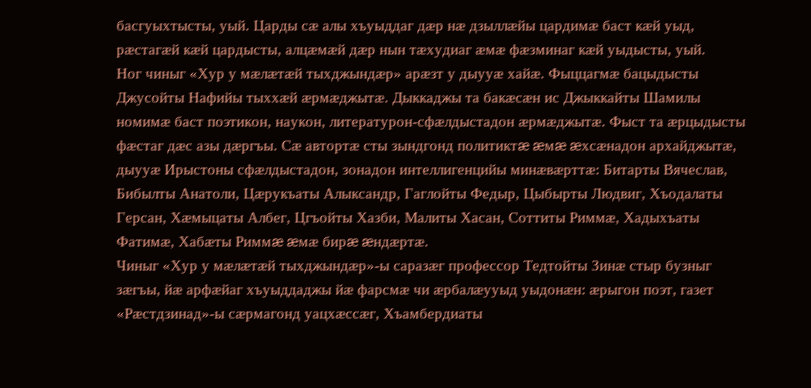басгуыхтысты, уый. Царды сæ алы хъуыддаг дæр нæ дзыллæйы цардимæ баст кæй уыд, рæстагæй кæй цардысты, алцæмæй дæр нын тæхудиаг æмæ фæзминаг кæй уыдысты, уый.
Ног чиныг «Хур у мæлæтæй тыхджындæр» арæзт у дыууæ хайæ. Фыццагмæ бацыдысты Джусойты Нафийы тыххæй æрмæджытæ. Дыккаджы та бакæсæн ис Джыккайты Шамилы номимæ баст поэтикон, наукон, литературон-сфæлдыстадон æрмæджытæ. Фыст та æрцыдысты фæстаг дæс азы дæргъы. Сæ автортæ сты зындгонд политиктæ æмæ æхсæнадон архайджытæ, дыууæ Ирыстоны сфæлдыстадон, зонадон интеллигенцийы минæвæрттæ: Битарты Вячеслав, Бибылты Анатоли, Цæрукъаты Алыксандр, Гаглойты Федыр, Цыбырты Людвиг, Хъодалаты Герсан, Хæмыцаты Албег, Цгъойты Хазби, Малиты Хасан, Соттиты Риммæ, Хадыхъаты Фатимæ, Хабæты Риммæ æмæ бирæ æндæртæ.
Чиныг «Хур у мæлæтæй тыхджындæр»-ы саразæг профессор Тедтойты Зинæ стыр бузныг зæгъы, йæ арфæйаг хъуыддаджы йæ фарсмæ чи æрбалæууыд уыдонæн: æрыгон поэт, газет «Рæстдзинад»-ы сæрмагонд уацхæссæг, Хъамбердиаты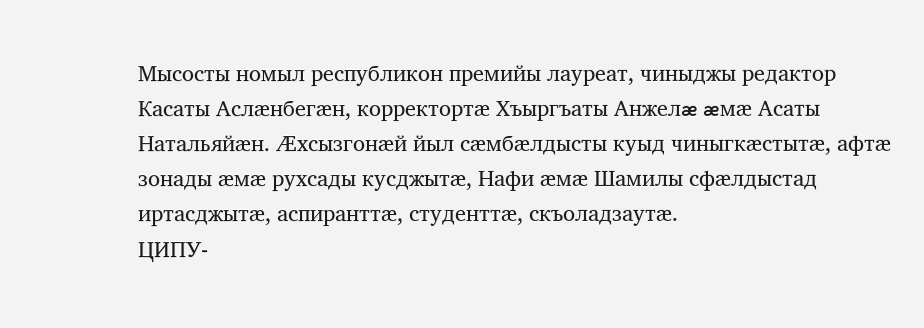Мысосты номыл республикон премийы лауреат, чиныджы редактор Касаты Аслæнбегæн, корректортæ Хъыргъаты Анжелæ æмæ Асаты Натальяйæн. Æхсызгонæй йыл сæмбæлдысты куыд чиныгкæстытæ, афтæ зонады æмæ рухсады кусджытæ, Нафи æмæ Шамилы сфæлдыстад иртасджытæ, аспиранттæ, студенттæ, скъоладзаутæ.
ЦИПУ-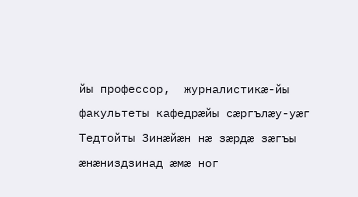йы профессор,  журналистикæ-йы факультеты кафедрæйы сæргълæу-уæг Тедтойты Зинæйæн нæ зæрдæ зæгъы æнæниздзинад æмæ ног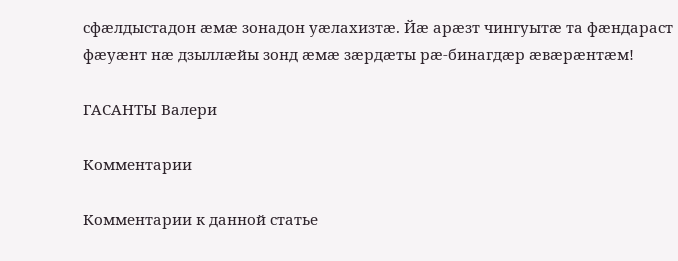сфæлдыстадон æмæ зонадон уæлахизтæ. Йæ арæзт чингуытæ та фæндараст фæуæнт нæ дзыллæйы зонд æмæ зæрдæты рæ-бинагдæр æвæрæнтæм!

ГАСАНТЫ Валери

Комментарии

Комментарии к данной статье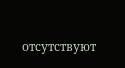отсутствуют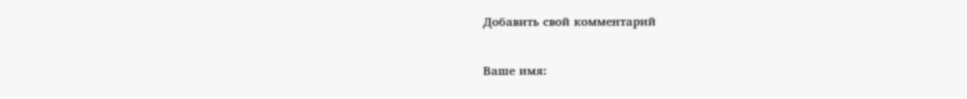Добавить свой комментарий

Ваше имя: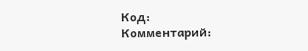Код:
Комментарий: